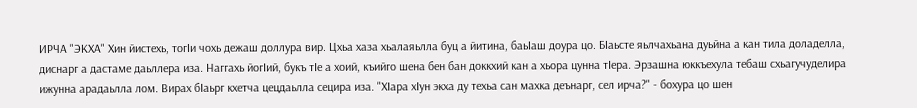ИРЧА "ЭКХА" Хин йистехь, тогIи чохь дежаш доллура вир. Цхьа хаза хьалаяьлла буц а йитина, баьIаш доура цо. БIаьсте яьлчахьана дуьйна а кан тила доладелла, диснарг а дастаме даьллера иза. Наггахь йогIий, букъ тIе а хоий, къийго шена бен бан доккхий кан а хьора цунна тIера. Эрзашна юккъехула тебаш схьагучуделира ижунна арадаьлла лом. Вирах бIаьрг кхетча цецдаьлла сецира иза. "ХIара хIун экха ду техьа сан махка деънарг, сел ирча?" - бохура цо шен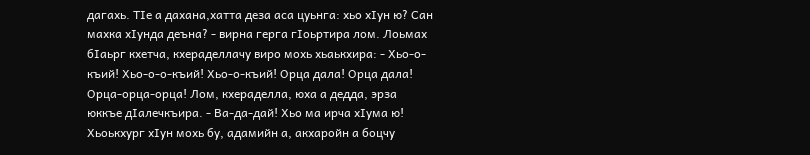дагахь. ТIе а дахана,хатта деза аса цуьнга: хьо хIун ю? Сан махка хIунда деъна? - вирна герга гIоьртира лом. Лоьмах бIаьрг кхетча, кхераделлачу виро мохь хьаькхира: - Хьо-о-къий! Хьо-о-о-къий! Хьо-о-къий! Орца дала! Орца дала! Орца-орца-орца! Лом, кхераделла, юха а дедда, эрза юккъе дIалечкъира. - Ва-да-дай! Хьо ма ирча хIума ю! Хьоькхург хIун мохь бу, адамийн а, акхаройн а боцчу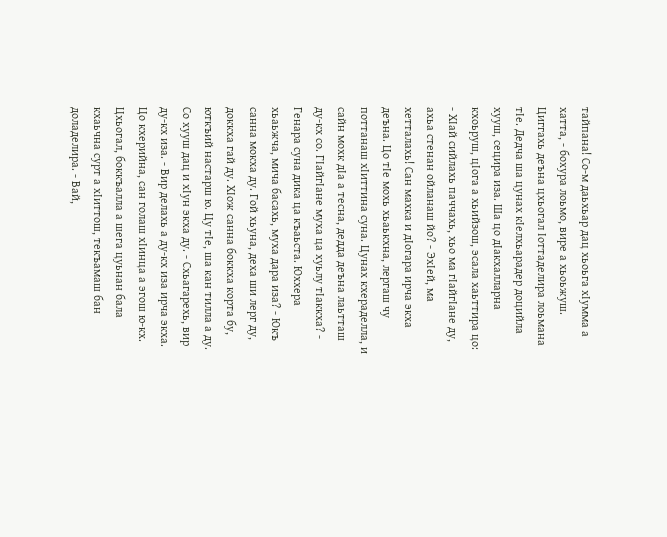тайпана! Со-м даьхьар дац хьоьга хIумма а хатта, - бохура лоьмо, вире а хьоьжуш. Циггахь деъна цхьогал Iоттаделира лоьмана тIе. Дедча ша цунах кIелхьарадер доцийла хууш, сецира иза. Ша цо дIакхалларна кхоьруш, цIога а хьийзош, эсала хаьттира цо: - ХIай сийлахь паччахь, хьо ма гIайгIане ду, ахьа стенан ойланаш йо? - ЭхIей, ма хетталахь! Сан махка и дIогара ирча экха деъна. Цо тIе мохь хьаькхна, лергаш чу поттанаш хIиттина суна. Цунах кхераделла, и сайн мохк дIа а тесна, дедда деъна лаьтташ ду-кх со. ГIайгIане муха ца хуьлу тIаккха? - Генара суна дика ца къаьста. Юххера хьаьжча, мича басахь, муха дара иза? - Юкъ санна мокха ду. Гой хьуна, деха ши лерг ду, доккха гай ду. ХIож санна боккха корта бу, юткъий настарш ю. Цу тIе, ша кан тилла а ду. Со хууш дац и хIун экха ду. - Схьагарехь, вир ду-кх иза. - Вир делахь а ду-кх иза ирча экха. Цо кхерийна, сан голаш хIинца а эгош ю-кх. Цхьогал, боккъалла а шега цуьнан бала кхаьчна сурт а хIиттош, текъамаш бан доладелира. - Вай,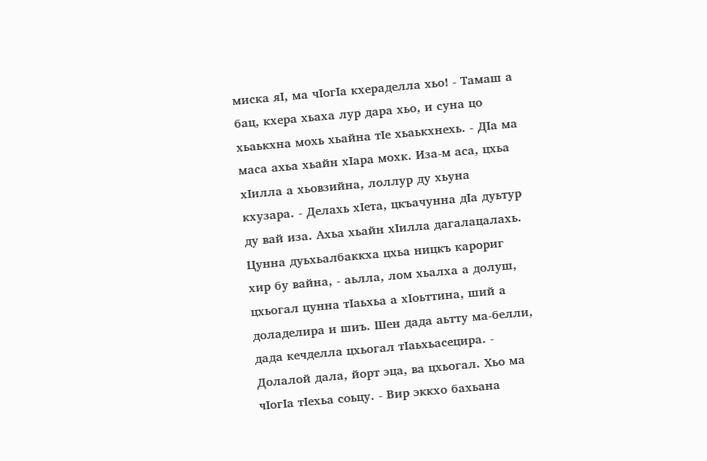миска яI, ма чIогIа кхераделла хьо! - Тамаш а бац, кхера хьаха лур дара хьо, и суна цо хьаькхна мохь хьайна тIе хьаькхнехь. - ДIа ма маса ахьа хьайн хIара мохк. Иза-м аса, цхьа хIилла а хьовзийна, лоллур ду хьуна кхузара. - Делахь хIета, цкъачунна дIа дуьтур ду вай иза. Ахьа хьайн хIилла дагалацалахь. Цунна дуьхьалбаккха цхьа ницкъ карориг хир бу вайна, - аьлла, лом хьалха а долуш, цхьогал цунна тIаьхьа а хIоьттина, ший а доладелира и шиъ. Шен дада аьтту ма-белли, дада кечделла цхьогал тIаьхьасецира. - Долалой дала, йорт эца, ва цхьогал. Хьо ма чIогIа тIехьа соьцу. - Вир эккхо бахьана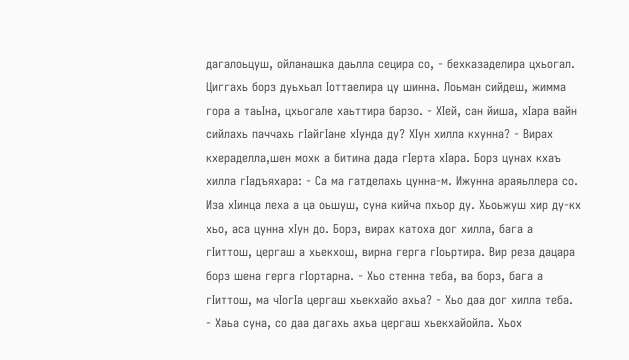дагалоьцуш, ойланашка даьлла сецира со, - бехказаделира цхьогал. Циггахь борз дуьхьал Iоттаелира цу шинна. Лоьман сийдеш, жимма гора а таьIна, цхьогале хаьттира барзо. - ХIей, сан йиша, хIара вайн сийлахь паччахь гIайгIане хIунда ду? ХIун хилла кхунна? - Вирах кхераделла,шен мохк а битина дада гIерта хIара. Борз цунах кхаъ хилла гIадъяхара: - Са ма гатделахь цунна-м. Ижунна араяьллера со. Иза хIинца леха а ца оьшуш, суна кийча пхьор ду. Хьоьжуш хир ду-кх хьо, аса цунна хIун до. Борз, вирах катоха дог хилла, бага а гIиттош, цергаш а хьекхош, вирна герга гIоьртира. Вир реза дацара борз шена герга гIортарна. - Хьо стенна теба, ва борз, бага а гIиттош, ма чIогIа цергаш хьекхайо ахьа? - Хьо даа дог хилла теба. - Хаьа суна, со даа дагахь ахьа цергаш хьекхайойла. Хьох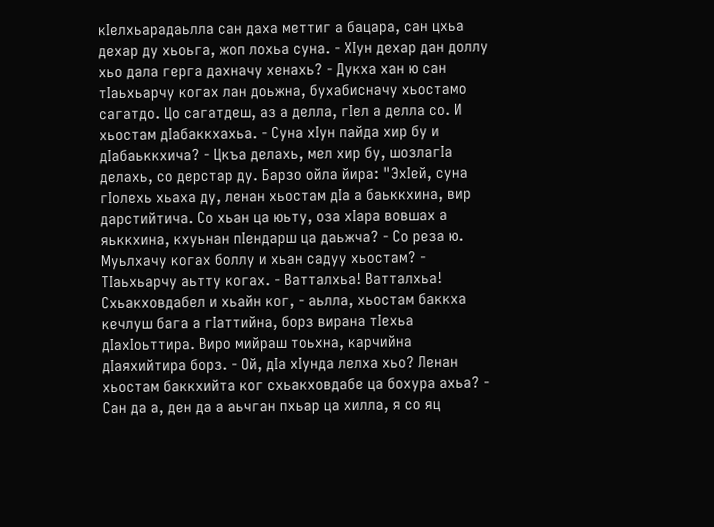кIелхьарадаьлла сан даха меттиг а бацара, сан цхьа дехар ду хьоьга, жоп лохьа суна. - ХIун дехар дан доллу хьо дала герга дахначу хенахь? - Дукха хан ю сан тIаьхьарчу когах лан доьжна, бухабисначу хьостамо сагатдо. Цо сагатдеш, аз а делла, гIел а делла со. И хьостам дIабаккхахьа. - Суна хIун пайда хир бу и дIабаьккхича? - Цкъа делахь, мел хир бу, шозлагIа делахь, со дерстар ду. Барзо ойла йира: "ЭхIей, суна гIолехь хьаха ду, ленан хьостам дIа а баьккхина, вир дарстийтича. Со хьан ца юьту, оза хIара вовшах а яьккхина, кхуьнан пIендарш ца даьжча? - Со реза ю. Муьлхачу когах боллу и хьан садуу хьостам? - ТIаьхьарчу аьтту когах. - Ватталхьа! Ватталхьа! Схьакховдабел и хьайн ког, - аьлла, хьостам баккха кечлуш бага а гIаттийна, борз вирана тIехьа дIахIоьттира. Виро мийраш тоьхна, карчийна дIаяхийтира борз. - Ой, дIа хIунда лелха хьо? Ленан хьостам баккхийта ког схьакховдабе ца бохура ахьа? - Сан да а, ден да а аьчган пхьар ца хилла, я со яц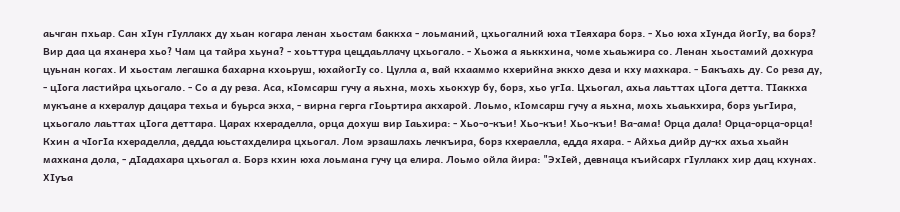аьчган пхьар. Сан хIун гIуллакх ду хьан когара ленан хьостам баккха - лоьманий, цхьогалний юха тIеяхара борз. - Хьо юха хIунда йогIу, ва борз? Вир даа ца яханера хьо? Чам ца тайра хьуна? - хоьттура цецдаьллачу цхьогало. - Хьожа а яьккхина, чоме хьаьжира со. Ленан хьостамий дохкура цуьнан когах. И хьостам легашка бахарна кхоьруш, юхайогIу со. Цулла а, вай кхааммо кхерийна эккхо деза и кху махкара. - Бакъахь ду. Со реза ду, - цIога ластийра цхьогало. - Со а ду реза. Аса, кIомсарш гучу а яьхна, мохь хьокхур бу, борз, хьо угIа. Цхьогал, ахьа лаьттах цIога детта. ТIаккха мукъане а кхералур дацара техьа и буьрса экха, - вирна герга гIоьртира акхарой. Лоьмо, кIомсарш гучу а яьхна, мохь хьаькхира, борз уьгIира, цхьогало лаьттах цIога деттара. Царах кхераделла, орца дохуш вир Iаьхира: - Хьо-о-къи! Хьо-къи! Хьо-къи! Ва-ама! Орца дала! Орца-орца-орца! Кхин а чIогIа кхераделла, дедда юьстахделира цхьогал. Лом эрзашлахь лечкъира, борз кхераелла, едда яхара. - Айхьа дийр ду-кх ахьа хьайн махкана дола, - дIадахара цхьогал а. Борз кхин юха лоьмана гучу ца елира. Лоьмо ойла йира: "ЭхIей, девнаца къийсарх гIуллакх хир дац кхунах. ХIуъа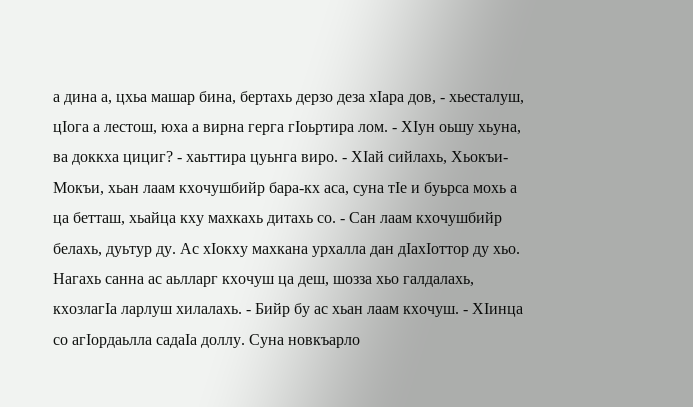а дина а, цхьа машар бина, бертахь дерзо деза хIара дов, - хьесталуш, цIога а лестош, юха а вирна герга гIоьртира лом. - ХIун оьшу хьуна, ва доккха цициг? - хаьттира цуьнга виро. - ХIай сийлахь, Хьокъи-Мокъи, хьан лаам кхочушбийр бара-кх аса, суна тIе и буьрса мохь а ца бетташ, хьайца кху махкахь дитахь со. - Сан лаам кхочушбийр белахь, дуьтур ду. Ас хIокху махкана урхалла дан дIахIоттор ду хьо. Нагахь санна ас аьлларг кхочуш ца деш, шозза хьо галдалахь, кхозлагIа ларлуш хилалахь. - Бийр бу ас хьан лаам кхочуш. - ХIинца со агIордаьлла садаIа доллу. Суна новкъарло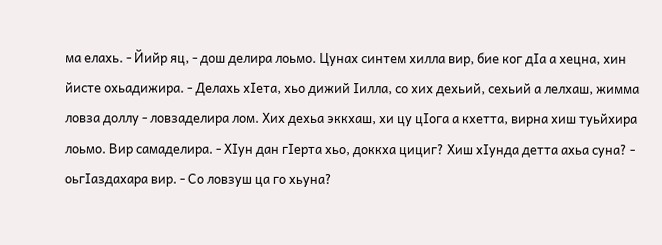ма елахь. - Йийр яц, - дош делира лоьмо. Цунах синтем хилла вир, бие ког дIа а хецна, хин йисте охьадижира. - Делахь хIета, хьо дижий Iилла, со хих дехьий, сехьий а лелхаш, жимма ловза доллу - ловзаделира лом. Хих дехьа эккхаш, хи цу цIога а кхетта, вирна хиш туьйхира лоьмо. Вир самаделира. - ХIун дан гIерта хьо, доккха цициг? Хиш хIунда детта ахьа суна? - оьгIаздахара вир. - Со ловзуш ца го хьуна?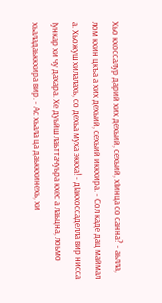Хьо кхоссалур дарий хих дехьий, сехьий, хIинца со санна? - аьлла, лом кхин цкъа а хих дехьий, сехьий иккхира. - Сол каде дац маймал а. Хьожуш хилалахь, со дехьа муха эккха! - дIакхоссаделла вир нисса Iункар хи чу дахара. Хе дуьйш лаьттачуьра кхес а лаьцна, лоьмо хьаладаьккхира вир. - Ас хьала ца даьккхинехь, хи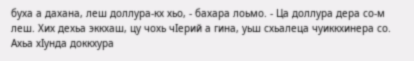буха а дахана, леш доллура-кх хьо, - бахара лоьмо. - Ца доллура дера со-м леш. Хих дехьа эккхаш, цу чохь чIерий а гина, уьш схьалеца чуиккхинера со. Ахьа хIунда доккхура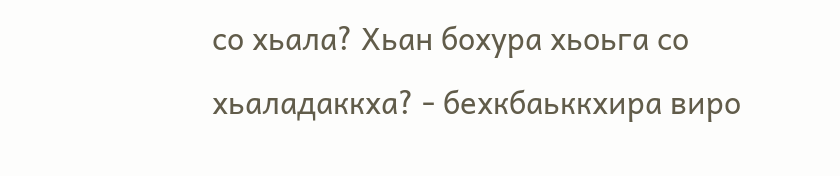со хьала? Хьан бохура хьоьга со хьаладаккха? - бехкбаьккхира виро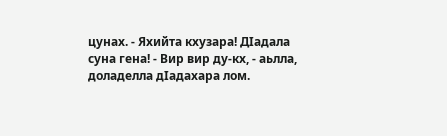цунах. - Яхийта кхузара! ДIадала суна гена! - Вир вир ду-кх, - аьлла, доладелла дIадахара лом.